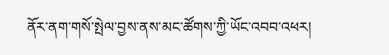ནོར་ནག་གསོ་སྤེལ་བྱས་ནས་མང་ཚོགས་ཀྱི་ཡོང་འབབ་འཕར།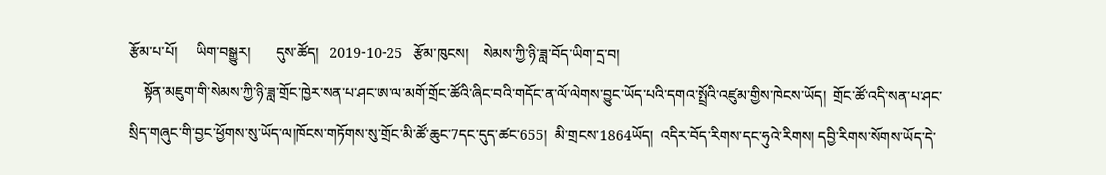རྩོམ་པ་པོ།     ཡིག་བསྒྱུར།       དུས་ཚོད།   2019-10-25   རྩོམ་ཁུངས།    སེམས་ཀྱི་ཉི་ཟླ་བོད་ཡིག་དྲ་བ།
    སྟོན་མཇུག་གི་སེམས་ཀྱི་ཉི་ཟླ་གྲོང་ཁྱེར་སན་པ་ཤང་ཨ་ལ་མགོ་གྲོང་ཚོའི་ཞིང་བའི་གདོང་ན་ལོ་ལེགས་བྱུང་ཡོད་པའི་དགའ་སྤྲོའི་འཛུམ་གྱིས་ཁེངས་ཡོད།  གྲོང་ཚོ་འདི་སན་པ་ཤང་སྲིད་གཞུང་གི་བྱང་ཕྱོགས་སུ་ཡོད་ལ།ཁོངས་གཏོགས་སུ་གྲོང་མི་ཚོ་ཆུང་7དང་དུད་ཚང་655།  མི་གྲངས་1864ཡོད།  འདིར་བོད་རིགས་དང་ཧུའེ་རིགས། དབྱི་རིགས་སོགས་ཡོད་དེ་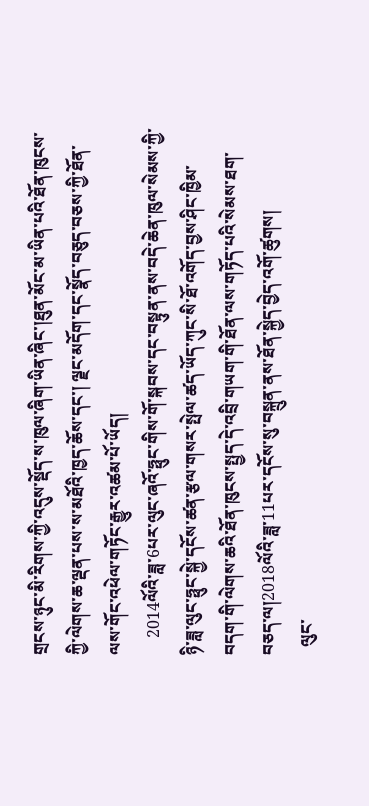གྲངས་ཉུང་མི་རིགས་ཀྱི་འདུས་སྡོད་ས་ཁུལ་ཞིག་ཡིན་ཞིང་།ཐུན་མོང་མ་ཡིན་པའི་ཐོན་ཁུངས་ཀྱི་ལེགས་ཆ་ལྡན་པས་ས་མཐོའི་ཁྱད་ཆོས་དང་། ལྗང་མདོག་དང་སྣོད་བཅུད་བཅས་ཀྱི་ཐོན་ལས་གོང་འཕེལ་གཏོང་རྒྱུར་འཚམ་པོ་ཡོད།
    2014ལོའི་ཟླ་6པར་ལུང་ཞའོ་ཧྥུང་གིས་གོ་སྐབས་དང་བསྟུན་ནས་བདེ་ཆེན་ཁུལ་སེམས་ཀྱི་ཉི་ཟླ་ལུང་ཧྥུང་སྐྱེ་དངོས་ཚན་རྩལ་གསར་སྤེལ་ཚད་ཡོད་ཀུང་སི་ཐོ་འགོད་བྱས་ཤིང་ཁྱིམ་བདག་གི་ལེགས་ཆའི་ཐོན་ཁུངས་སྤྱད་དེ་འབྲི་གཡག་གི་ཐོན་ལས་གཏོད་པའི་སེམས་ཐག་བཅད་ལ།2018ལོའི་ཟླ་11པར་དངོས་སུ་བསྐྲུན་ནས་ཐོན་སྐྱེད་བྱེད་འགོ་ཚུགས།
  ལུང་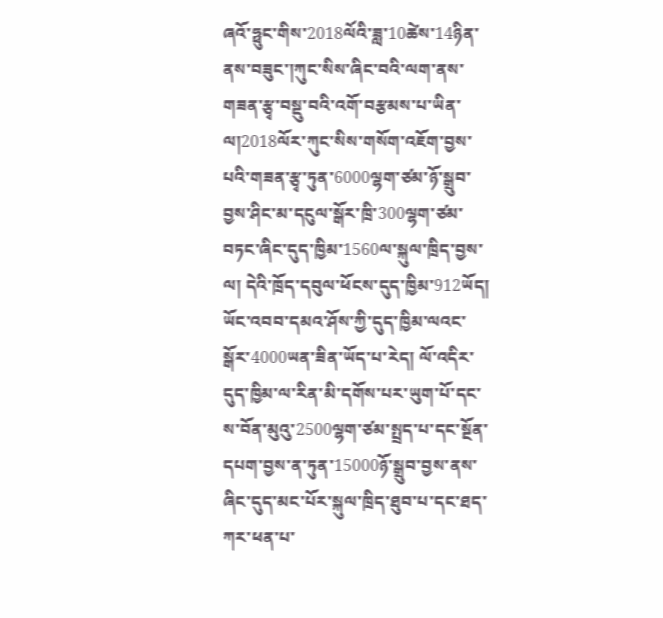ཞའོ་ཧྥུང་གིས་2018ལོའི་ཟླ་10ཚེས་14ཉིན་ནས་བཟུང་།ཀུང་སིས་ཞིང་བའི་ལག་ནས་གཟན་རྩྭ་བསྡུ་བའི་འགོ་བརྩམས་པ་ཡིན་ལ།2018ལོར་ཀུང་སིས་གསོག་འཇོག་བྱས་པའི་གཟན་རྩྭ་ཏུན་6000ལྷག་ཙམ་ཉོ་སྒྲུབ་བྱས་ཤིང་མ་དངུལ་སྒོར་ཁྲི་300ལྷག་ཙམ་བཏང་ཞིང་དུད་ཁྱིམ་1560ལ་སྐུལ་ཁྲིད་བྱས་ལ། དེའི་ཁྲོད་དབུལ་ཕོངས་དུད་ཁྱིམ་912ཡོད། ཡོང་འབབ་དམའ་ཤོས་ཀྱི་དུད་ཁྱིམ་ལའང་སྒོར་4000ཡན་ཟིན་ཡོད་པ་རེད། ལོ་འདིར་དུད་ཁྱིམ་ལ་རིན་མི་དགོས་པར་ཡུག་པོ་དང་ས་བོན་མུའུ་2500ལྷག་ཙམ་སྤྲད་པ་དང་སྔོན་དཔག་བྱས་ན་ཏུན་15000ཉོ་སྒྲུབ་བྱས་ནས་ཞིང་དུད་མང་པོར་སྐུལ་ཁྲིད་ཐུབ་པ་དང་ཐད་ཀར་ཕན་པ་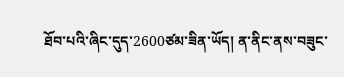ཐོབ་པའི་ཞིང་དུད་2600ཙམ་ཟིན་ཡོད། ན་ནིང་ནས་བཟུང་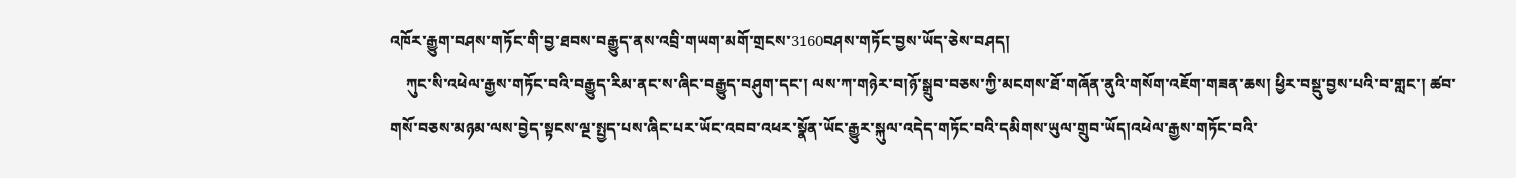འཁོར་རྒྱུག་བཤས་གཏོང་གི་བྱ་ཐབས་བརྒྱུད་ནས་འབྲི་གཡག་མགོ་གྲངས་3160བཤས་གཏོང་བྱས་ཡོད་ཅེས་བཤད།
    ཀུང་སི་འཕེལ་རྒྱས་གཏོང་བའི་བརྒྱུད་རིམ་ནང་ས་ཞིང་བརྒྱུད་བཤུག་དང་། ལས་ཀ་གཉེར་བ།ཉོ་སྒྲུབ་བཅས་ཀྱི་མངགས་ཐོ་གཞོན་ནུའི་གསོག་འཇོག་གཟན་ཆས། ཕྱིར་བསྡུ་བྱས་པའི་བ་གླང་། ཚབ་གསོ་བཅས་མཉམ་ལས་བྱེད་སྟངས་ལྔ་སྤྱད་པས་ཞིང་པར་ཡོང་འབབ་འཕར་སྣོན་ཡོང་རྒྱུར་སྐུལ་འདེད་གཏོང་བའི་དམིགས་ཡུལ་གྲུབ་ཡོད།འཕེལ་རྒྱས་གཏོང་བའི་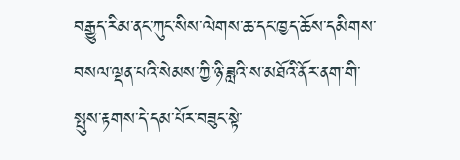བརྒྱུད་རིམ་ནང་ཀུང་སིས་ལེགས་ཆ་དང་ཁྱད་ཆོས་དམིགས་བསལ་ལྡན་པའི་སེམས་ཀྱི་ཉི་ཟླའི་ས་མཐོའི་ནོར་ནག་གི་སྤུས་རྟགས་དེ་དམ་པོར་བཟུང་སྟེ་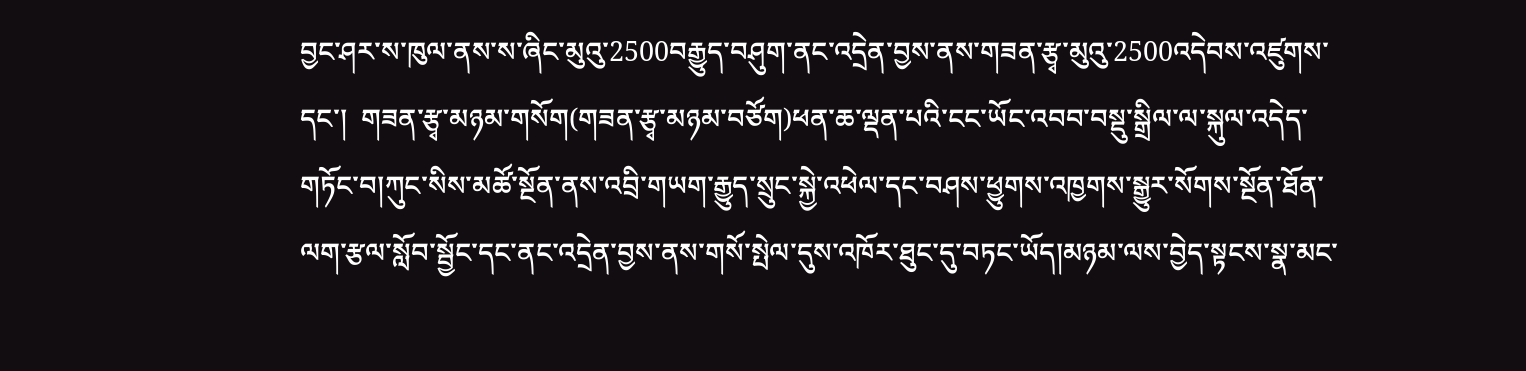བྱང་ཤར་ས་ཁུལ་ནས་ས་ཞིང་མུའུ་2500བརྒྱུད་བཤུག་ནང་འདྲེན་བྱས་ནས་གཟན་རྩྭ་མུའུ་2500འདེབས་འཛུགས་དང་།  གཟན་རྩྭ་མཉམ་གསོག(གཟན་རྩྭ་མཉམ་བཙོག)ཕན་ཆ་ལྡན་པའི་ངང་ཡོང་འབབ་བསྡུ་སྒྲིལ་ལ་སྐུལ་འདེད་གཏོང་བ།ཀུང་སིས་མཚོ་སྔོན་ནས་འབྲི་གཡག་རྒྱུད་སྲུང་སྐྱེ་འཕེལ་དང་བཤས་ཕྱུགས་འཁྱགས་སྒྱུར་སོགས་སྔོན་ཐོན་ལག་རྩལ་སློབ་སྦྱོང་དང་ནང་འདྲེན་བྱས་ནས་གསོ་སྤེལ་དུས་འཁོར་ཐུང་དུ་བཏང་ཡོད།མཉམ་ལས་བྱེད་སྟངས་སྣ་མང་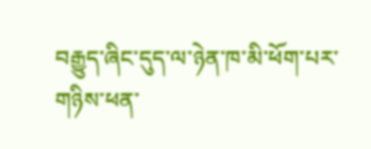བརྒྱུད་ཞིང་དུད་ལ་ཉེན་ཁ་མི་ཕོག་པར་གཉིས་ཕན་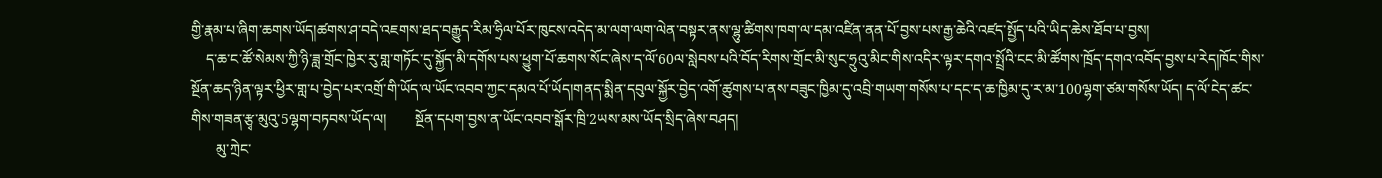གྱི་རྣམ་པ་ཞིག་ཆགས་ཡོད།ཚགས་ཤ་བདེ་འཇགས་ཐད་བརྒྱུད་རིམ་ཧྲིལ་པོར་ཁུངས་འདེད་མ་ལག་ལག་ལེན་བསྟར་ནས་ལྷུ་ཚིགས་ཁག་ལ་དམ་འཛིན་ནན་པོ་བྱས་པས་རྒྱ་ཆེའི་འཛད་སྤྱོད་པའི་ཡིད་ཆེས་ཐོབ་པ་བྱས།
    ད་ཆ་ང་ཚོ་སེམས་ཀྱི་ཉི་ཟླ་གྲོང་ཁྱེར་རུ་གླ་གཏོང་དུ་སྐྱོད་མི་དགོས་པས་ཕྱུག་པོ་ཆགས་སོང་ཞེས་ད་ལོ་60ལ་སླེབས་པའི་བོད་རིགས་གྲོང་མི་སུང་ཧྲུའུ་མིང་གིས་འདིར་ལྟར་དགའ་སྤྲོའི་ངང་མི་ཚོགས་ཁྲོད་དགའ་འབོད་བྱས་པ་རེད།ཁོང་གིས་སྔོན་ཆད་ཉིན་ལྟར་ཕྱིར་གླ་པ་བྱེད་པར་འགྲོ་གི་ཡོད་ལ་ཡོང་འབབ་ཀྱང་དམའ་པོ་ཡོད།གནད་སྨིན་དབུལ་སྐྱོར་བྱེད་འགོ་ཚུགས་པ་ནས་བཟུང་ཁྱིམ་དུ་འབྲི་གཡག་གསོས་པ་དང་ད་ཆ་ཁྱིམ་དུ་ར་མ་100ལྷག་ཙམ་གསོས་ཡོད། ད་ལོ་ངེད་ཚང་གིས་གཟན་རྩྭ་མུའུ་5ལྷག་བཏབས་ཡོད་ལ།        སྔོན་དཔག་བྱས་ན་ཡོང་འབབ་སྒོར་ཁྲི་2ཡས་མས་ཡོད་སྲིད་ཞེས་བཤད།
       མུ་ཀྲེང་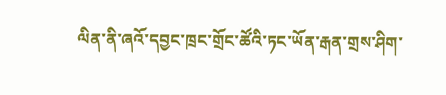ལིན་ནི་ཞའོ་དབྱང་ཁྲང་གྲོང་ཚོའི་ཏང་ཡོན་རྒན་གྲས་ཤིག་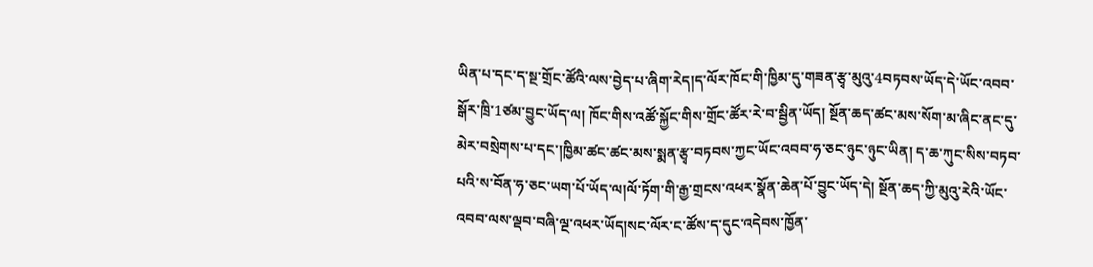ཡིན་པ་དང་ད་སྔ་གྲོང་ཚོའི་ལས་བྱེད་པ་ཞིག་རེད།ད་ལོར་ཁོང་གི་ཁྱིམ་དུ་གཟན་རྩྭ་མུའུ་4བཏབས་ཡོད་དེ་ཡོང་འབབ་སྒོར་ཁྲི་1ཙམ་བྱུང་ཡོད་ལ། ཁོང་གིས་འཚོ་སྐྱོང་གིས་གྲོང་ཚོར་རེ་བ་སྦྱིན་ཡོད། སྔོན་ཆད་ཚང་མས་སོག་མ་ཞིང་ནང་དུ་མེར་བསྲེགས་པ་དང་།ཁྱིམ་ཚང་ཚང་མས་སྨན་རྩྭ་བཏབས་ཀྱང་ཡོང་འབབ་ཧ་ཅང་ཉུང་ཉུང་ཡིན། ད་ཆ་ཀུང་སིས་བཏབ་པའི་ས་བོན་ཧ་ཅང་ཡག་པོ་ཡོད་ལ།ལོ་ཏོག་གི་རྒྱ་གྲངས་འཕར་སྣོན་ཆེན་པོ་བྱུང་ཡོད་དེ། སྔོན་ཆད་ཀྱི་མུའུ་རེའི་ཡོང་འབབ་ལས་ལྡབ་བཞི་ལྔ་འཕར་ཡོད།སང་ལོར་ང་ཚོས་ད་དུང་འདེབས་ཁྱོན་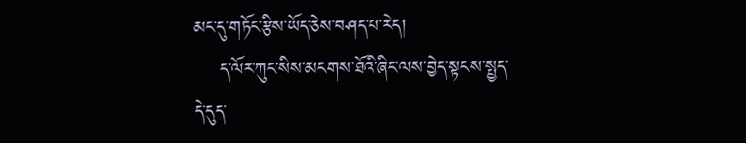མང་དུ་གཏོང་རྩིས་ཡོད་ཅེས་བཤད་པ་རེད།
    ད་ལོར་ཀུང་སིས་མངགས་ཐོའི་ཞིང་ལས་བྱེད་སྟངས་སྤྱད་དེ་དུད་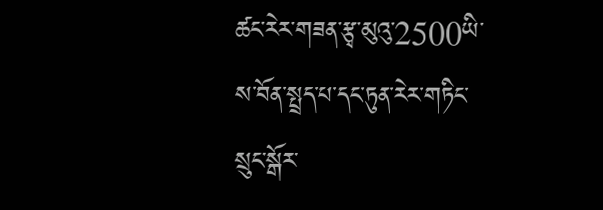ཚང་རེར་གཟན་རྩྭ་མུའུ་2500ཡི་ས་བོན་སྤྲད་པ་དང་ཏུན་རེར་གཏིང་སྲུང་སྒོར་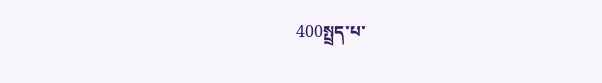400སྤྲད་པ་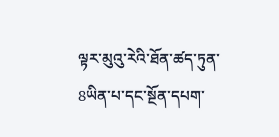ལྟར་མུའུ་རེའི་ཐོན་ཚད་ཏུན་8ཡིན་པ་དང་སྔོན་དཔག་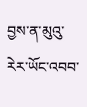བྱས་ན་མུའུ་རེར་ཡོང་འབབ་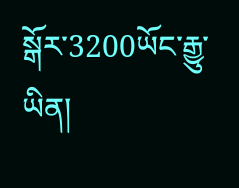སྒོར་3200ཡོང་རྒྱུ་ཡིན།